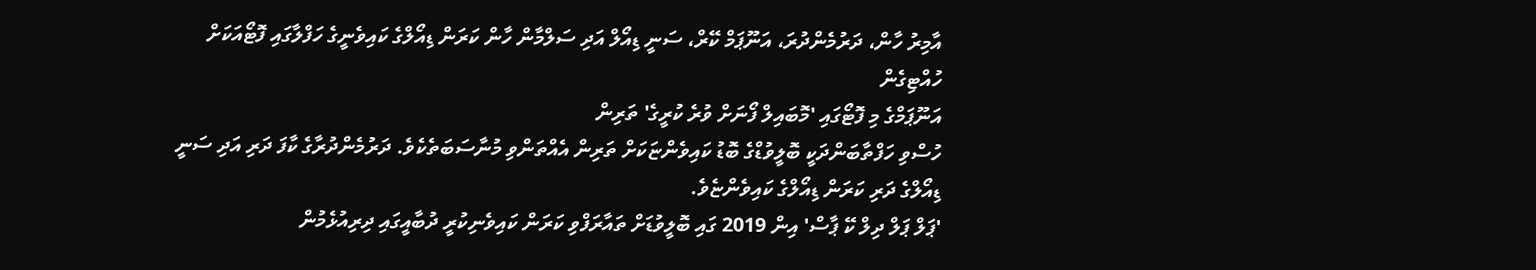އާމިރު ހާން، ދަރުމެންދުރަ، އަނޫޕަމް ކޭރް، ސަނީ ޑިއޯލް އަދި ސަލްމާން ހާން ކަރަން ޑިއޯލްގެ ކައިވެނީގެ ހަފްލާގައި ފޮޓޯއަކަށް ހުއްޓިގެން
އަނޫޕަމްގެ މި ފޮޓޯގައި 'މޮބައިލް ފޯނަށް ވުރެ ކުރީގެ' ތަރިން
ހުސްވި ހަފްތާބަންދަކީ ބޮލީވުޑްގެ ބޮޑު ކައިވެންޏަކަށް ތަރިން އެއްތަންވި މުނާސަބަތެކެވެ. ދަރުމެންދުރާގެ ކާފަ ދަރި އަދި ސަނީ ޑިއޯލްގެ ދަރި ކަރަން ޑިއޯލްގެ ކައިވެންޏެވެ.
'ޕަލް ޕަލް ދިލް ކޭ ޕާސް' އިން 2019 ގައި ބޮލީވުޑަށް ތައާރަފްވި ކަރަން ކައިވެނިކުރީ ދުބާއީގައި ދިރިއުޅެމުން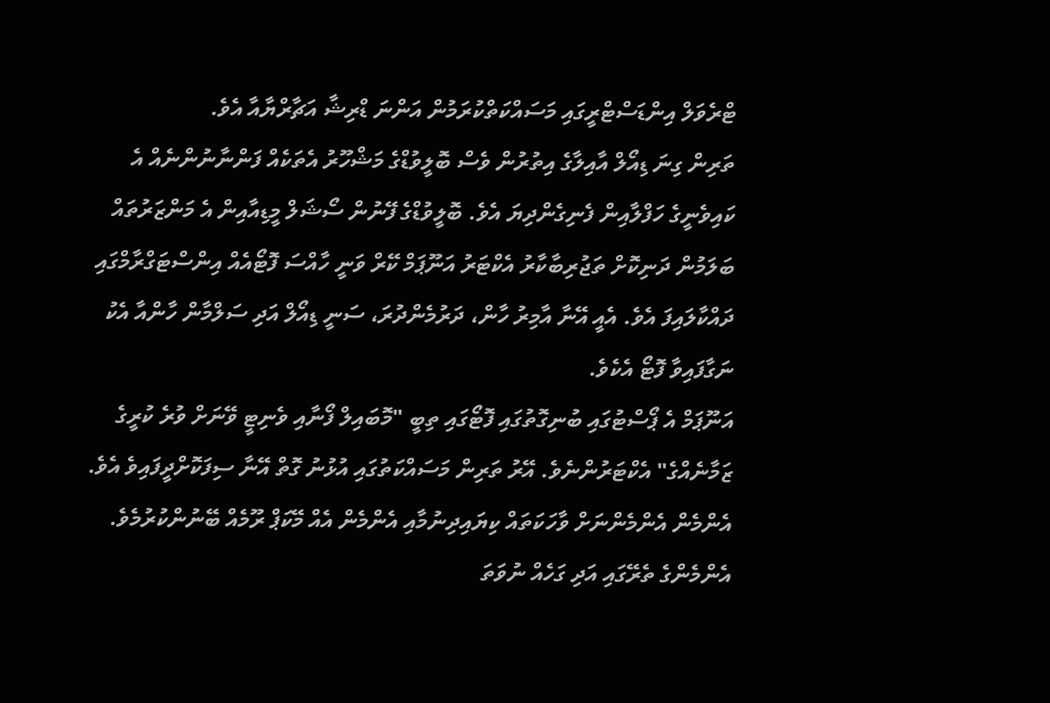ޓްރެވަލް އިންޑަސްޓްރީގައި މަސައްކަތްކުރަމުން އަންނަ ޑްރިޝާ އަޗާރްޔާއާ އެވެ.
ތަރިން ގިނަ ޑިއޯލް އާއިލާގެ އިތުރުން ވެސް ބޮލީވުޑްގެ މަޝްހޫރު އެތަކެއް ފަންނާނުންނެއް އެ ކައިވެނީގެ ހަފްލާއިން ފެނިގެންދިޔަ އެވެ. ބޮލީވުޑްގެ ފޭނުން ސޯޝަލް މީޑިއާއިން އެ މަންޒަރުތައް ބަލަމުން ދަނިކޮށް ތަޖުރިބާކާރު އެކްޓަރު އަނޫޕަމް ކޭރް ވަނީ ހާއްސަ ފޮޓޯއެއް އިންސްޓަގްރާމްގައި ދައްކާލައިފަ އެވެ. އެއީ އޭނާ އާމިރު ހާން، ދަރުމެންދުރަ، ސަނީ ޑިއޯލް އަދި ސަލްމާން ހާންއާ އެކު ނަގާފައިވާ ފޮޓޯ އެކެވެ.
އަނޫޕަމް އެ ޕޯސްޓުގައި ބުނިގޮތުގައި ފޮޓޯގައި ތިބީ "މޮބައިލް ފޯނާއި ވެނިޓީ ވޭނަށް ވުރެ ކުރީގެ ޒަމާނެއްގެ" އެކްޓަރުންނެވެ. އޭރު ތަރިން މަސައްކަތުގައި އުޅުނު ގޮތް އޭނާ ސިފަކޮށްދީފައިވެ އެވެ. އެންމެން އެންމެންނަށް ވާހަކަތައް ކިޔައިދިނުމާއި އެންމެން އެއް މޭކަޕް ރޫމެއް ބޭނުންކުރުމެވެ. އެންމެންގެ ތެރޭގައި އަދި ގަހެއް ނުވަތަ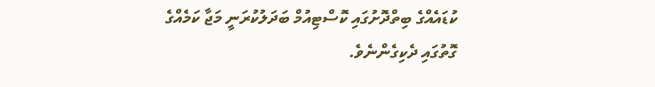ކުޑައެއްގެ ބިތްދޮށުގައި ކޮސްޓިއުމް ބަދަލުކުރަނީ މަޖާ ކަމެއްގެ ގޮތުގައި ދެކިގެންނެވެ.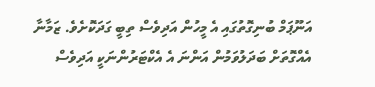އަނޫޕަމް ބުނިގޮތުގައި އެ މީހުން އަދިވެސް ތިބީ ގަދަކޮށެވެ. ޒަމާނާ އެއްގޮތަށް ބަދަލުވަމުން އަންނަ އެ އެކްޓަރުންނަކީ އަދިވެސް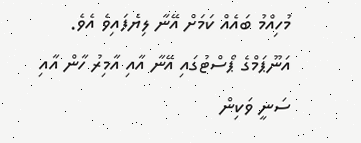މުހިއްމު ބައެއް ކަމަށް އޭނާ ލިޔެފައިވެ އެވެ.
އަނޫޕަމްގެ ޕޯސްޓުގައި އޭނާ އާއި އާމިރު ހާން އާއި ސަނީ ވަކިން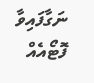ނަގާފައިވާ ފޮޓޯއެއް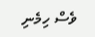ވެސް ހިމެނި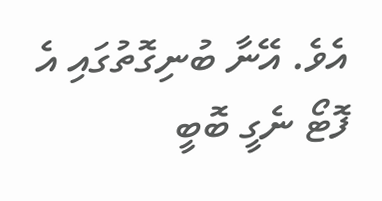އެވެ. އޭނާ ބުނިގޮތުގައި އެ ފޮޓޯ ނެގީ ބޮބީ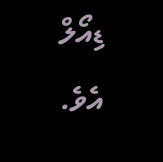ޑިއޯލް އެވެ.